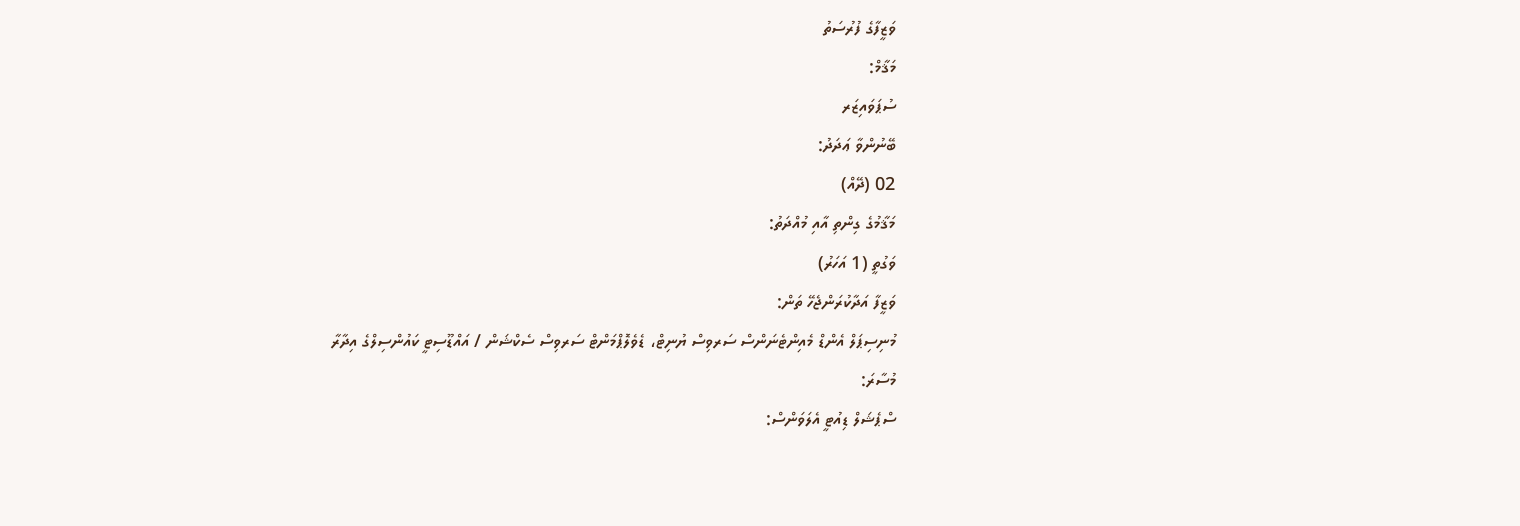ވަޒީފާގެ ފުރުސަތު
މަޤާމް:
ސުޕަވައިޒަރ
ބޭނުންވާ ޢަދަދު:
02 (ދޭއް)
މަޤާމުގެ ގިންތި އާއި މުއްދަތު:
ވަގުތީ (1 އަހަރު)
ވަޒީފާ އަދާކުރަންޖެހޭ ތަން:
މުނިސިޕަލް އެންޑް މެއިންޓެނަންސް ސަރވިސް ޔުނިޓް، ޑެވެލޮޕްމަންޓް ސަރވިސް ސެކްޝަން / އައްޑޫސިޓީ ކައުންސިލްގެ އިދާރާ
މުސާރަ:
ސްޕެޝަލް ޑިއުޓީ އެލަވަންސް: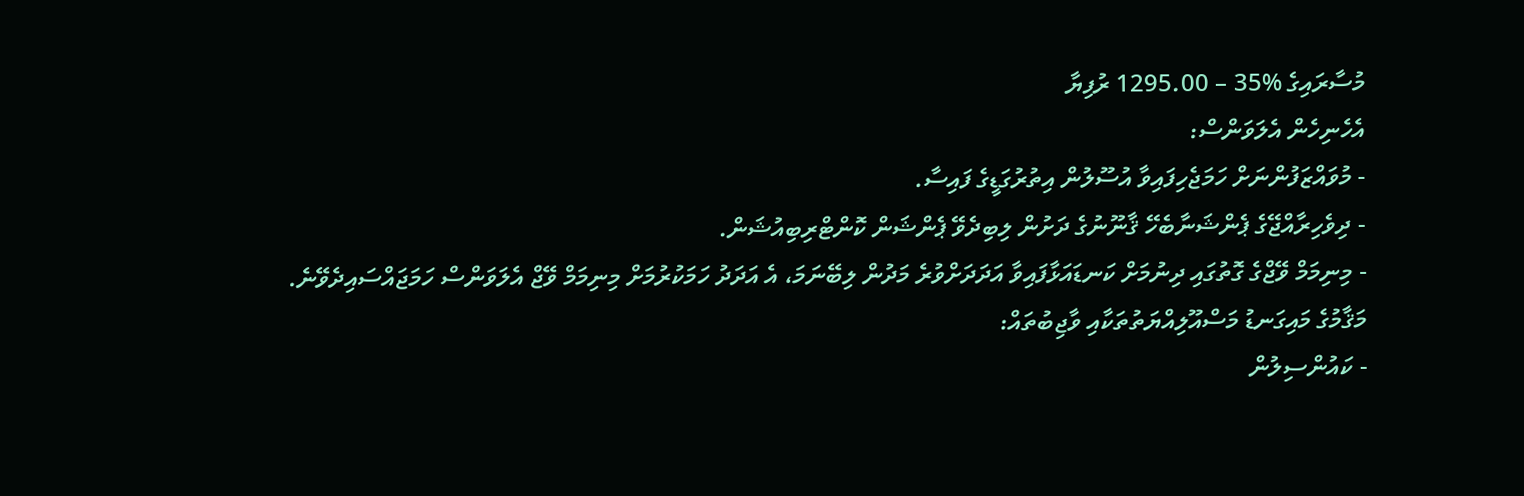މުސާރައިގެ %35 – 1295.00 ރުފިޔާ
އެހެނިހެން އެލަވަންސް:
- މުވައްޒަފުންނަށް ހަމަޖެހިފައިވާ އުސޫލުން އިތުރުގަޑީގެ ފައިސާ.
- ދިވެހިރާއްޖޭގެ ޕެންޝަނާބެހޭ ޤާނޫނުގެ ދަށުން ލިބިދެވޭ ޕެންޝަން ކޮންޓްރިބިއުޝަން.
- މިނިމަމް ވޭޖްގެ ގޮތުގައި ދިނުމަށް ކަނޑައަޅާފައިވާ އަދަދަށްވުރެ މަދުން ލިބޭނަމަ، އެ އަދަދު ހަމަކުރުމަށް މިނިމަމް ވޭޖް އެލަވަންސް ހަމަޖައްސައިދެވޭނެ.
މަޤާމުގެ މައިގަނޑު މަސްއޫލިއްޔަތުތަކާއި ވާޖިބުތައް:
- ކައުންސިލުން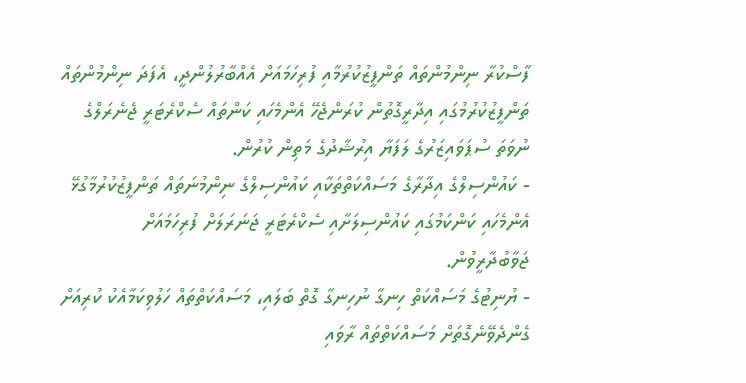ފާސްކުރާ ނިންމުންތައް ތަންފީޒުކުރުމާއި ފުރިހަމައަށް އެއްބާރުލުންދީ، އެފަދަ ނިންމުންތައް ތަންފީޒުކުރުމުގައި އިދާރީގޮތުން ކުރަންޖެހޭ އެންމެހައި ކަންތައް ސެކްރެޓަރީ ޖެނެރަލްގެ ނުވަތަ ސުޕަވައިޒަރުގެ ލަފަޔާ އިރުޝާދުގެ މަތިން ކުރުން.
- ކައުންސިލްގެ އިދާރާގެ މަސައްކަތްތަކާއި ކައުންސިލްގެ ނިންމުނަތައް ތަންފީޒުކުރުމާގުޅޭ އެންމެހައި ކަންކަމުގައި ކައުންސިލަށާއި ސެކްރެޓަރީ ޖަނަރަލަށް ފުރިހަމައަށް ޖަވާބުދާރީވުން.
- ޔުނިޓުގެ މަސައްކަތް ހިނގާ ނުހިނގާ ގޮތް ބަލައި، މަސައްކަތްތައް ހަލުވިކަމާއެކު ކުރިއަށް ގެންދެވޭނެގޮތަށް މަސައްކަތްތައް ރާވައި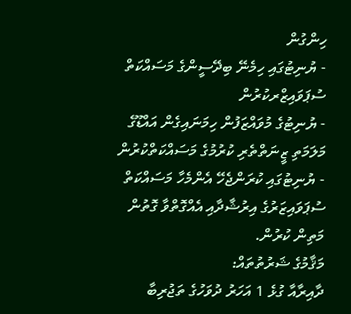ހިންގުން
- ޔުނިޓުގައި ހިމެނޭ ބިދޭސީންގެ މަސައްކަތް ސުޕަވައިޒްރކުރުން
- ޔުނިޓުގެ މުވައްޒަފުން ހިމަނައިގެން އައްޑޫގެ މަލަމަތި ޒީނަތްތެރި ކުރުމުގެ މަސައްކަތްކުރުން
- ޔުނިޓުގައި ކުރަންޖެހޭ އެންމެހާ މަސައްކަތް ސުޕަވައިޒަރުގެ އިރުޝާދާއި އެއްގޮތްވާ ގޮތުން މަތިން ކުރުން.
މަޤާމުގެ ޝަރުތުތައް:
ދާއިރާއާ ގުޅެ 1 އަހަރު ދުވަހުގެ ތަޖުރިބާ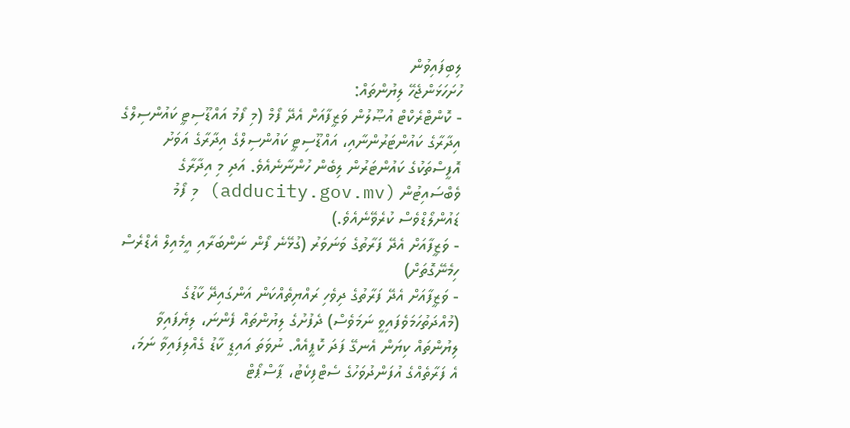ލިބިފައިވުން
ހުށަހަޅަންޖެހޭ ލިޔުންތައް:
- ކޮންޓްރެކްޓް އުޞޫލުން ވަޒީފާއަށް އެދޭ ފޯމް (މި ފޯމު އައްޑޫސިޓީ ކައުންސިލްގެ އިދާރާގެ ކައުންޓަރުންނާއި، އައްޑޫސިޓީ ކައުންސިލްގެ އިދާރާގެ އަވަށު އޮފީސްތަކުގެ ކައުންޓަރުން ލިބެން ހުންނާނެއެވެ. އަދި މި އިދާރާގެ ވެބްސައިޓުން (adducity.gov.mv) މި ފޯމު ޑައުންލޯޑްވެސް ކުރެވޭނެއެވެ.)
- ވަޒީފާއަށް އެދޭ ފަރާތުގެ ވަނަވަރު (ގުޅޭނެ ފޯން ނަންބަރާއި އީމެއިލް އެޑްރެސް ހިމެނޭގޮތަށް)
- ވަޒީފާއަށް އެދޭ ފަރާތުގެ ދިވެހި ރައްޔިތެއްކަން އަންގައިދޭ ކާޑުގެ (މުއްދަތުހަމަވެފައިވީ ނަމަވެސް) ދެފުށުގެ ލިޔުންތައް ފެންނަ، ލިޔެފައިވާ ލިޔުންތައް ކިޔަން އެނގޭ ފަދަ ކޮޕީއެއް. ނުވަތަ އައިޑީ ކާޑު ގެއްލިފައިވާ ނަމަ، އެ ފަރާތެއްގެ އުފަންދުވަހުގެ ސެޓްފިކެޓު، ޕާސްޕޯޓް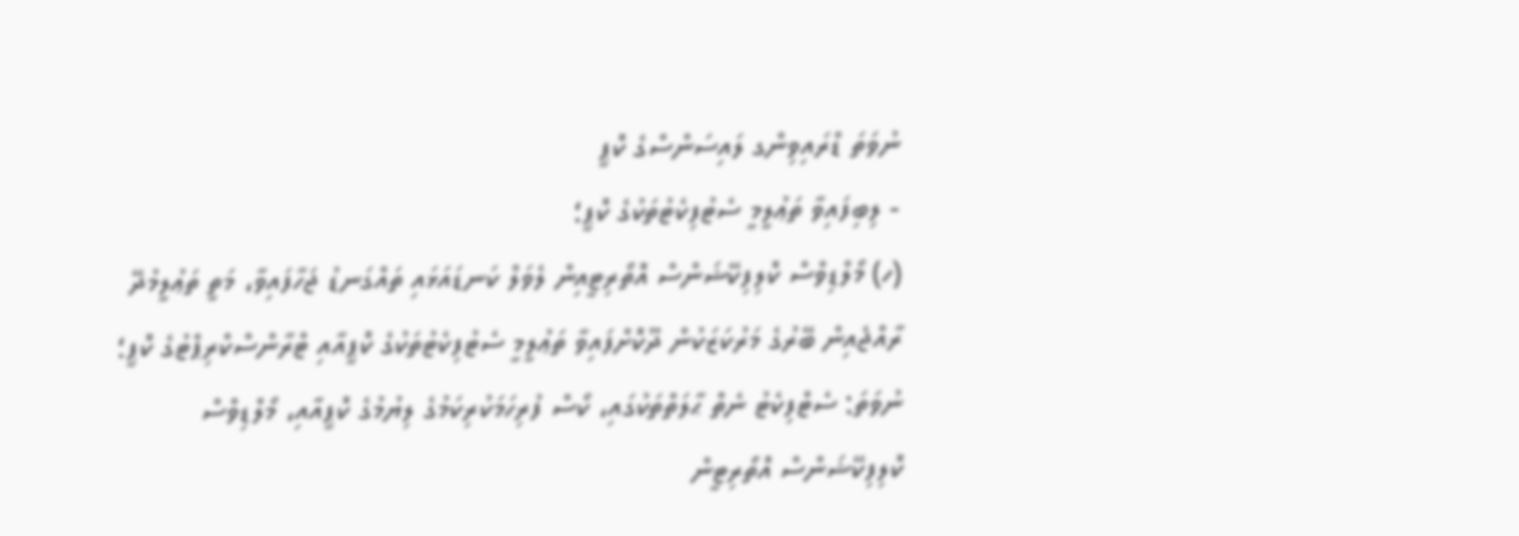ނުވަތަ ޑްރައިވިންގ ލައިސަންސްގެ ކޮޕީ
- ލިބިފައިވާ ތަޢުލީމީ ސެޓުފިކެޓުތަކުގެ ކޮޕީ؛
(ހ) މޯލްޑިވްސް ކޮލިފިކޭޝަންސް އޮތޯރިޓީއިން ލެވަލް ކަނޑައަޅައި ތައްގަނޑު ޖަހާފައިވާ، މަތީ ތަޢުލީމުދޭ ރާއްޖެއިން ބޭރުގެ މަރުކަޒަކުން ދޫކޮށްފައިވާ ތަޢުލީމީ ސެޓުފިކެޓުތަކުގެ ކޮޕީއާއި ޓްރާންސްކްރިޕްޓުގެ ކޮޕީ؛ ނުވަތަ: ސެޓްފިކެޓު ނެތް ޙާލަތްތަކުގައި، ކޯސް ފުރިހަމަކުރިކަމުގެ ލިޔުމުގެ ކޮޕީއާއި، މޯލްޑިވްސް ކޮލިފިކޭޝަންސް އޮތޯރިޓީން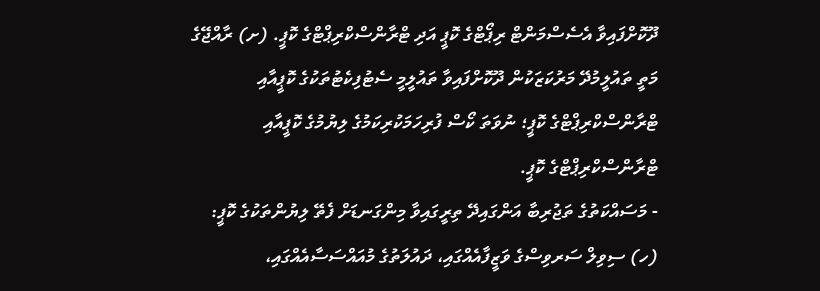ދޫކޮށްފައިވާ އެސެސްމަންޓް ރިޕޯޓްގެ ކޮޕީ އަދި ޓްރާންސްކްރިޕްޓްގެ ކޮޕީ. (ށ) ރާއްޖޭގެ މަތީ ތައުލީމުދޭ މަރުކަޒަކުން ދޫކޮށްފައިވާ ތައުލީމީ ސެޓުފިކެޓުތަކުގެ ކޮޕީއާއި ޓްރާންސްކްރިޕްޓްގެ ކޮޕީ؛ ނުވަތަ ކޯސް ފުރިހަމަކުރިކަމުގެ ލިޔުމުގެ ކޮޕީއާއި ޓްރާންސްކްރިޕްޓްގެ ކޮޕީ.
- މަސައްކަތުގެ ތަޖުރިބާ އަންގައިދޭ ތިރީގައިވާ މިންގަނޑަށް ފެތޭ ލިޔުންތަކުގެ ކޮޕީ:
(ހ) ސިވިލް ސަރވިސްގެ ވަޒީފާއެއްގައި، ދައުލަތުގެ މުއައްސަސާއެއްގައި،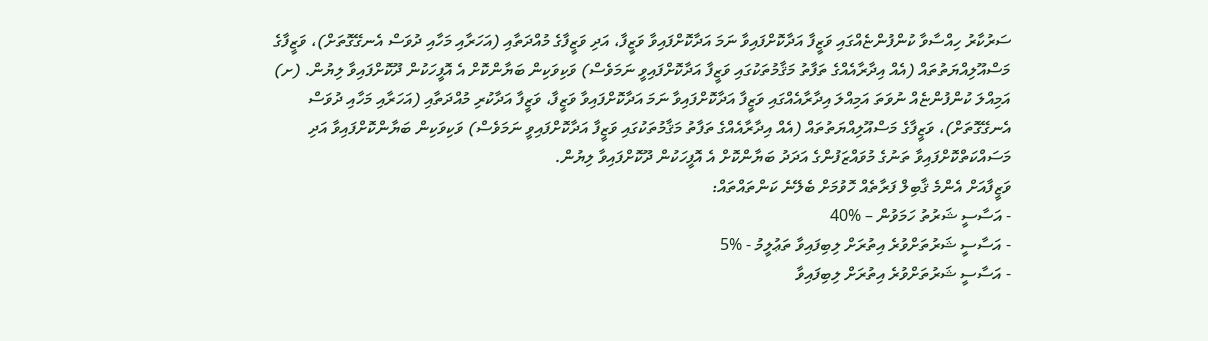ސަރުކާރު ހިއްސާވާ ކުންފުންޏެއްގައި ވަޒީފާ އަދާކޮށްފައިވާ ނަމަ އަދާކޮށްފައިވާ ވަޒީފާ، އަދި ވަޒީފާގެ މުއްދަތާއި (އަހަރާއި މަހާއި ދުވަސް އެނގޭގޮތަށް)، ވަޒީފާގެ މަސްއޫލިއްޔަތުތައް (އެއް އިދާރާއެއްގެ ތަފާތު މަޤާމުތަކުގައި ވަޒީފާ އަދާކޮށްފައިވީ ނަމަވެސް) ވަކިވަކިން ބަޔާންކޮށް އެ އޮފީހަކުން ދޫކޮށްފައިވާ ލިޔުން. (ށ) އަމިއްލަ ކުންފުންޏެއް ނުވަތަ އަމިއްލަ އިދާރާއެއްގައި ވަޒީފާ އަދާކޮށްފައިވާ ނަމަ އަދާކޮށްފައިވާ ވަޒީފާ، ވަޒީފާ އަދާކުރި މުއްދަތާއި (އަހަރާއި މަހާއި ދުވަސް އެނގޭގޮތަށް)، ވަޒީފާގެ މަސްއޫލިއްޔަތުތައް (އެއް އިދާރާއެއްގެ ތަފާތު މަޤާމުތަކުގައި ވަޒީފާ އަދާކޮށްފައިވީ ނަމަވެސް) ވަކިވަކިން ބަޔާންކޮށްފައިވާ އަދި މަސައްކަތްކޮށްފައިވާ ތަނުގެ މުވައްޒަފުންގެ އަދަދު ބަޔާންކޮށް އެ އޮފީހަކުން ދޫކޮށްފައިވާ ލިޔުން.
ވަޒީފާއަށް އެންމެ ޤާބިލް ފަރާތެއް ހޮވުމަށް ބެލޭނެ ކަންތައްތައް:
- އަސާސީ ޝަރުތު ހަމަވުން – %40
- އަސާސީ ޝަރުތަށްވުރެ އިތުރަށް ލިބިފައިވާ ތަޢުލީމު - %5
- އަސާސީ ޝަރުތަށްވުރެ އިތުރަށް ލިބިފައިވާ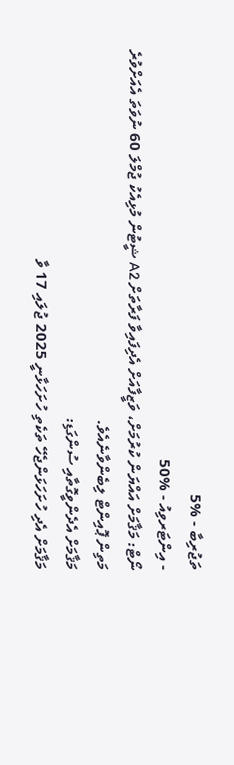ތަޖުރިބާ - %5
- އިންޓަރވިއު - %50
ނޯޓް: މަޤާމަށް އައްޔަން ކުރުމަށް، ވަޒީފާއަށް އެދިފައިވާ ފަރާތަށް A2 ޝީޓުން މުޅިއެކު ޖުމްލަ 60 ނުވަތަ އެއަށްވުރެ މަތިން ޕޮއިންޓް ލިބެންވާނެއެވެ.
މަޤާމަށް އެދެންވީގޮތާއި ސުންގަޑި:
މަޤާމަށް އެދި ހުށަހަޅަންޖެހޭ ތަކެތި ހުށަހަޅާނީ 2025 ޖުލައި 17 ވާ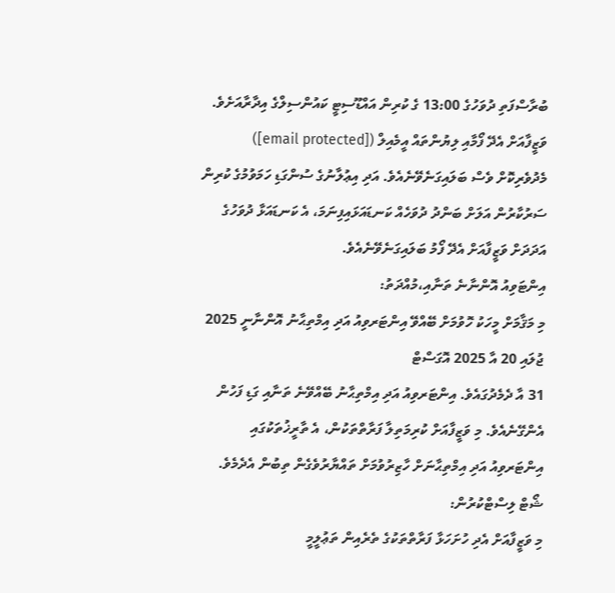ބުރާސްފަތި ދުވަހުގެ 13:00 ގެ ކުރިން އައްޑޫސިޓީ ކައުންސިލްގެ އިދާރާއަށެވެ. ވަޒީފާއަށް އެދޭ ފޯމާއި ލިޔުންތައް އީމެއިލް ([email protected]) މެދުވެރިކޮށް ވެސް ބަލައިގަނެވޭނެއެވެ. އަދި އިޢުލާނުގެ ސުންގަޑި ހަމަވުމުގެ ކުރިން ސަރުކާރުން އަލަށް ބަންދު ދުވަހެއް ކަނޑައަޅައިފިނަމަ، އެ ކަނޑައަޅާ ދުވަހުގެ އަދަދަށް ވަޒީފާއަށް އެދޭ ފޯމު ބަލައިގަނެވޭނެއެވެ.
އިންޓަވިއު އޮންނާނެ ތަނާއި،މުއްދަތު:
މި މަޤާމަށް މީހަކު ހޮވުމަށް ބޭއްވޭ އިންޓަރވިއު އަދި އިމްތިޙާނު އޮންނާނީ 2025 ޖުލައި 20 އާ 2025 އޮގަސްޓް
31 އާ ދެމެދުގައެވެ. އިންޓަރވިއު އަދި އިމްތިޙާނު ބޭއްވޭނެ ތަނާއި ގަޑި ފަހުން އެންގޭނެއެވެ. މި ވަޒީފާއަށް ކުރިމަތިލާ ފަރާތްތަކުން، އެ ތާރީޚުތަކުގައި އިންޓަރވިއު އަދި އިމްތިޙާނަށް ހާޒިރުވުމަށް ތައްޔާރުވެގެން ތިބުން އެދެމެވެ.
ޝޯޓް ލިސްޓްކުރުން:
މި ވަޒީފާއަށް އެދި ހުށަހަޅާ ފަރާތްތަކުގެ ތެރެއިން ތަޢުލީމީ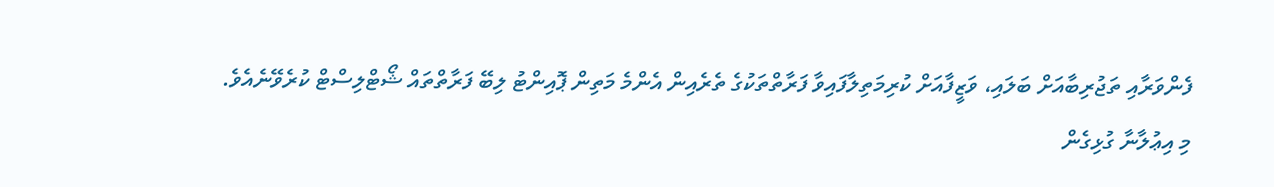ފެންވަރާއި ތަޖުރިބާއަށް ބަލައި، ވަޒީފާއަށް ކުރިމަތިލާފައިވާ ފަރާތްތަކުގެ ތެރެއިން އެންމެ މަތިން ޕޮއިންޓު ލިބޭ ފަރާތްތައް ޝޯޓްލިސްޓް ކުރެވޭނެއެވެ.
މި އިޢުލާނާ ގުޅިގެން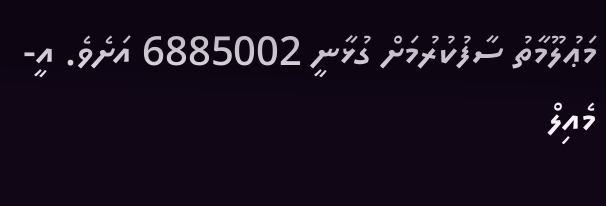މަޢުލޫމާތު ސާފުކުރުމަށް ގުޅާނީ 6885002 އަށެވެ. އީ-މެއިލް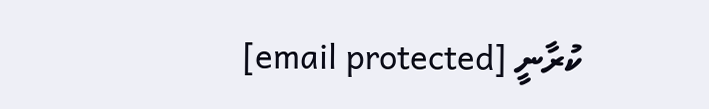ކުރާނީ [email protected]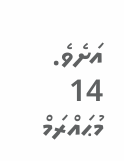އަށެވެ.
14 މުޙައްރަމް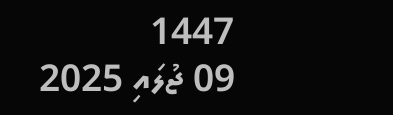1447
09 ޖުލައި 2025